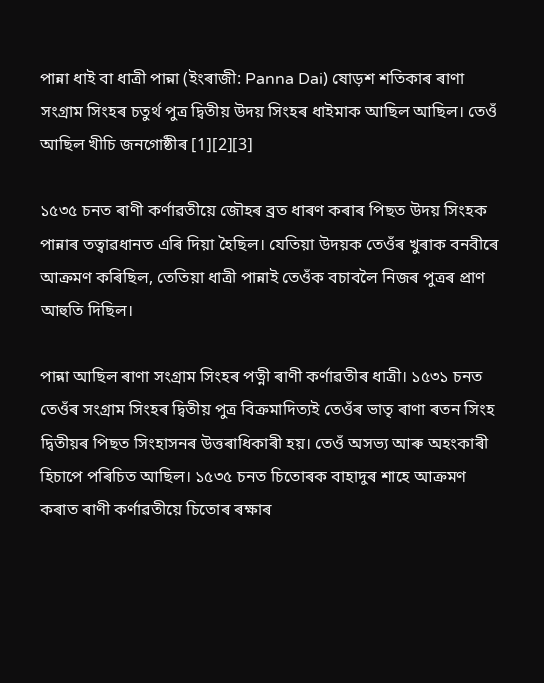পান্না ধাই বা ধাত্ৰী পান্না (ইংৰাজী: Panna Dai) ষোড়শ শতিকাৰ ৰাণা সংগ্ৰাম সিংহৰ চতুৰ্থ পুত্ৰ দ্বিতীয় উদয় সিংহৰ ধাইমাক আছিল আছিল। তেওঁ আছিল খীচি জনগোষ্ঠীৰ [1][2][3]

১৫৩৫ চনত ৰাণী কৰ্ণাৱতীয়ে জৌহৰ ব্ৰত ধাৰণ কৰাৰ পিছত উদয় সিংহক পান্নাৰ তত্বাৱধানত এৰি দিয়া হৈছিল। যেতিয়া উদয়ক তেওঁৰ খুৰাক বনবীৰে আক্ৰমণ কৰিছিল, তেতিয়া ধাত্ৰী পান্নাই তেওঁক বচাবলৈ নিজৰ পুত্ৰৰ প্ৰাণ আহুতি দিছিল।

পান্না আছিল ৰাণা সংগ্ৰাম সিংহৰ পত্নী ৰাণী কৰ্ণাৱতীৰ ধাত্ৰী। ১৫৩১ চনত তেওঁৰ সংগ্ৰাম সিংহৰ দ্বিতীয় পুত্ৰ বিক্ৰমাদিত্যই তেওঁৰ ভাতৃ ৰাণা ৰতন সিংহ দ্বিতীয়ৰ পিছত সিংহাসনৰ উত্তৰাধিকাৰী হয়। তেওঁ অসভ্য আৰু অহংকাৰী হিচাপে পৰিচিত আছিল। ১৫৩৫ চনত চিতোৰক বাহাদুৰ শাহে আক্ৰমণ কৰাত ৰাণী কৰ্ণাৱতীয়ে চিতোৰ ৰক্ষাৰ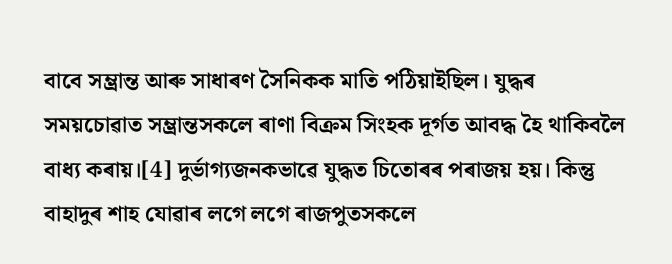বাবে সম্ভ্ৰান্ত আৰু সাধাৰণ সৈনিকক মাতি পঠিয়াইছিল। যুদ্ধৰ সময়চোৱাত সম্ভ্ৰান্তসকলে ৰাণা বিক্ৰম সিংহক দূৰ্গত আবদ্ধ হৈ থাকিবলৈ বাধ্য কৰায়।[4] দুৰ্ভাগ্যজনকভাৱে যুদ্ধত চিতোৰৰ পৰাজয় হয়। কিন্তু বাহাদুৰ শাহ যোৱাৰ লগে লগে ৰাজপুতসকলে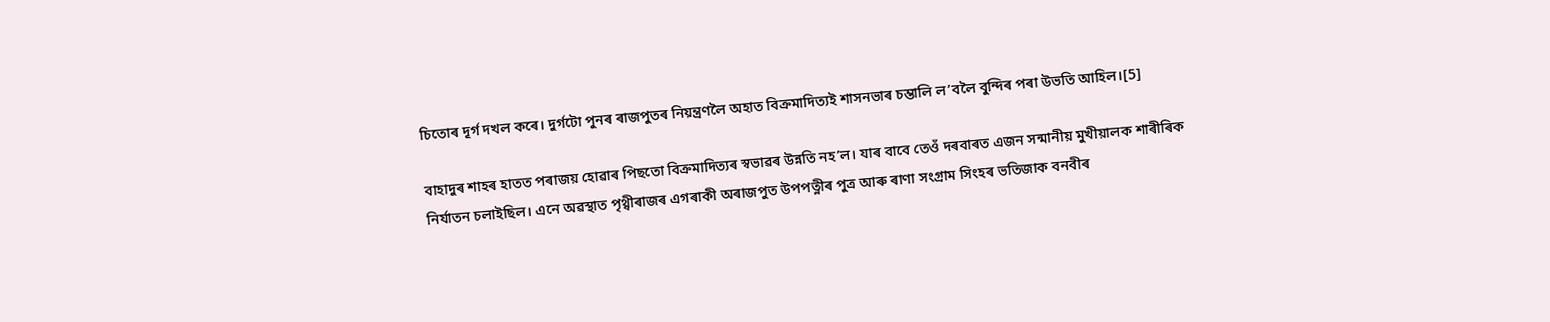চিতোৰ দূৰ্গ দখল কৰে। দুৰ্গটো পুনৰ ৰাজপুতৰ নিয়ন্ত্ৰণলৈ অহাত বিক্ৰমাদিত্যই শাসনভাৰ চম্ভালি ল’বলৈ বুন্দিৰ পৰা উভতি আহিল।[5]

বাহাদুৰ শাহৰ হাতত পৰাজয় হোৱাৰ পিছতো বিক্ৰমাদিত্যৰ স্বভাৱৰ উন্নতি নহ’ল। যাৰ বাবে তেওঁ দৰবাৰত এজন সন্মানীয় মুখীয়ালক শাৰীৰিক নিৰ্যাতন চলাইছিল। এনে অৱস্থাত পৃথ্বীৰাজৰ এগৰাকী অৰাজপুত উপপত্নীৰ পুত্ৰ আৰু ৰাণা সংগ্ৰাম সিংহৰ ভতিজাক বনবীৰ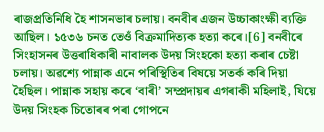ৰাজপ্ৰতিনিধি হৈ শাসনভাৰ চলায়। বনবীৰ এজন উচ্চাকাংক্ষী ব্যক্তি আছিল। ১৫৩৬ চনত তেওঁ বিক্ৰমাদিত্যক হত্যা কৰে।[6] বনবীৰে সিংহাসনৰ উত্তৰাধিকাৰী নাবালক উদয় সিংহকো হত্যা কৰাৰ চেষ্টা চলায়। অৱশ্যে পান্নাক এনে পৰিস্থিতিৰ বিষয়ে সতৰ্ক কৰি দিয়া হৈছিল। পান্নাক সহায় কৰে ‘বাৰী’ সম্প্ৰদায়ৰ এগৰাকী মহিলাই, যিয়ে উদয় সিংহক চিতোৰৰ পৰা গোপনে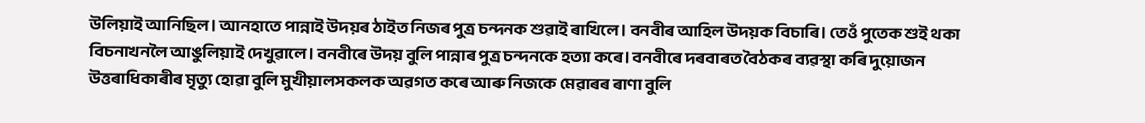উলিয়াই আনিছিল। আনহাতে পান্নাই উদয়ৰ ঠাইত নিজৰ পুত্ৰ চন্দনক শুৱাই ৰাখিলে। বনবীৰ আহিল উদয়ক বিচাৰি। তেওঁ পুতেক শুই থকা বিচনাখনলৈ আঙুলিয়াই দেখুৱালে। বনবীৰে উদয় বুলি পান্নাৰ পুত্ৰ চন্দনকে হত্যা কৰে। বনবীৰে দৰবাৰত বৈঠকৰ ব্যৱস্থা কৰি দুয়োজন উত্তৰাধিকাৰীৰ মৃত্যু হোৱা বুলি মুখীয়ালসকলক অৱগত কৰে আৰু নিজকে মেৱাৰৰ ৰাণা বুলি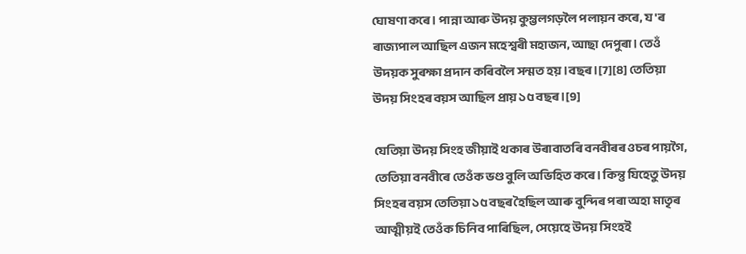ঘোষণা কৰে। পান্না আৰু উদয় কুম্ভলগড়লৈ পলায়ন কৰে, য'ৰ ৰাজ্যপাল আছিল এজন মহেশ্বৰী মহাজন, আছা দেপুৰা। তেওঁ উদয়ক সুৰক্ষা প্ৰদান কৰিবলৈ সন্মত হয়।বছৰ।[7][8] তেতিয়া উদয় সিংহৰ বয়স আছিল প্ৰায় ১৫ বছৰ।[9]

যেতিয়া উদয় সিংহ জীয়াই থকাৰ উৰাবাতৰি বনবীৰৰ ওচৰ পায়গৈ, তেতিয়া বনবীৰে তেওঁক ভণ্ড বুলি অভিহিত কৰে। কিন্তু যিহেতু উদয় সিংহৰ বয়স তেতিয়া ১৫ বছৰ হৈছিল আৰু বুন্দিৰ পৰা অহা মাতৃৰ আত্মীয়ই তেওঁক চিনিব পাৰিছিল, সেয়েহে উদয় সিংহই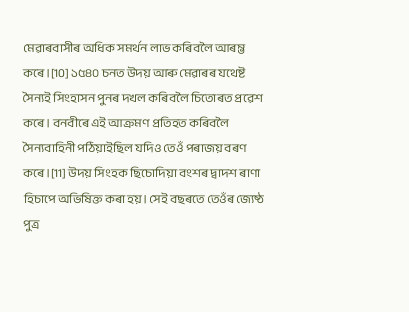মেৱাৰবাসীৰ অধিক সমৰ্থন লাভ কৰিবলৈ আৰম্ভ কৰে।[10] ১৫৪০ চনত উদয় আৰু মেৱাৰৰ যথেষ্ট সৈন্যই সিংহাসন পুনৰ দখল কৰিবলৈ চিতোৰত প্ৰৱেশ কৰে। বনবীৰে এই আক্ৰমণ প্ৰতিহত কৰিবলৈ সৈন্যবাহিনী পঠিয়াইছিল যদিও তেওঁ পৰাজয় বৰণ কৰে।[11] উদয় সিংহক ছিচোদিয়া বংশৰ দ্বাদশ ৰাণা হিচাপে অভিষিক্ত কৰা হয়। সেই বছৰতে তেওঁৰ জ্যেষ্ঠ পুত্ৰ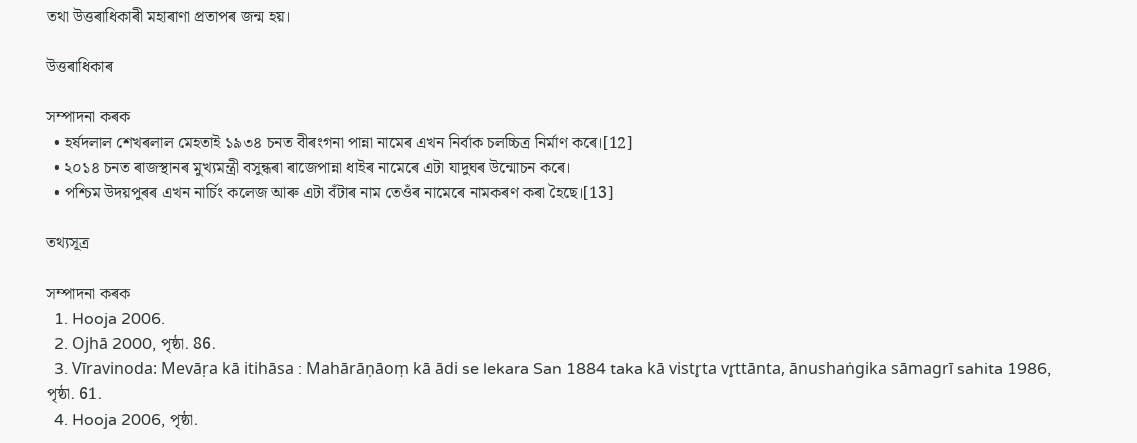তথা উত্তৰাধিকাৰী মহাৰাণা প্ৰতাপৰ জন্ম হয়।

উত্তৰাধিকাৰ

সম্পাদনা কৰক
  • হৰ্ষদলাল শেখৰলাল মেহতাই ১৯৩৪ চনত বীৰংগনা পান্না নামেৰ এখন নিৰ্বাক চলচ্চিত্ৰ নিৰ্মাণ কৰে।[12]
  • ২০১৪ চনত ৰাজস্থানৰ মুখ্যমন্ত্ৰী বসুন্ধৰা ৰাজেপান্না ধাইৰ নামেৰে এটা যাদুঘৰ উন্মোচন কৰে।
  • পশ্চিম উদয়পুৰৰ এখন নাৰ্চিং কলেজ আৰু এটা বঁটাৰ নাম তেওঁৰ নামেৰে নামকৰণ কৰা হৈছে।[13]

তথ্যসূত্ৰ

সম্পাদনা কৰক
  1. Hooja 2006.
  2. Ojhā 2000, পৃষ্ঠা. 86.
  3. Vīravinoda: Mevāṛa kā itihāsa : Mahārāṇāoṃ kā ādi se lekara San 1884 taka kā vistr̥ta vr̥ttānta, ānushaṅgika sāmagrī sahita 1986, পৃষ্ঠা. 61.
  4. Hooja 2006, পৃষ্ঠা.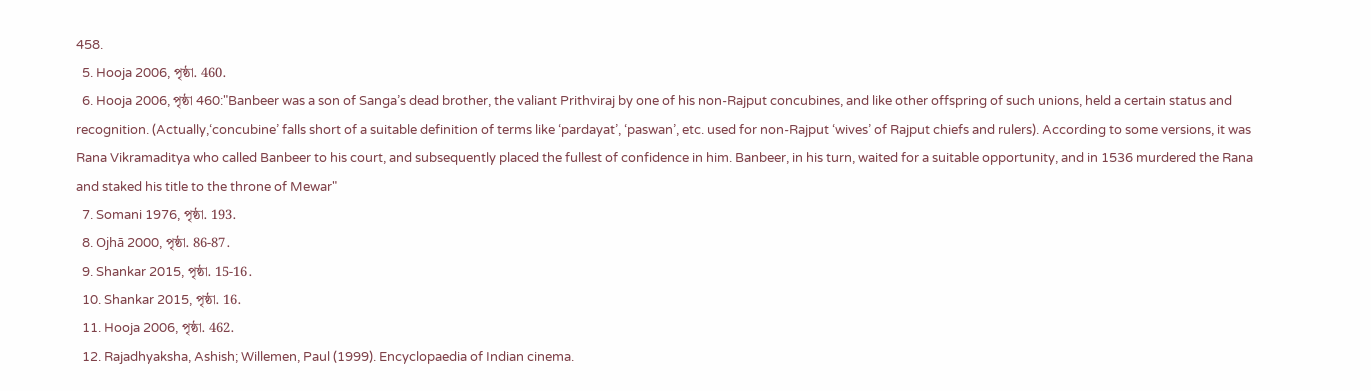458.
  5. Hooja 2006, পৃষ্ঠা. 460.
  6. Hooja 2006, পৃষ্ঠা 460:"Banbeer was a son of Sanga’s dead brother, the valiant Prithviraj by one of his non-Rajput concubines, and like other offspring of such unions, held a certain status and recognition. (Actually,‘concubine’ falls short of a suitable definition of terms like ‘pardayat’, ‘paswan’, etc. used for non-Rajput ‘wives’ of Rajput chiefs and rulers). According to some versions, it was Rana Vikramaditya who called Banbeer to his court, and subsequently placed the fullest of confidence in him. Banbeer, in his turn, waited for a suitable opportunity, and in 1536 murdered the Rana and staked his title to the throne of Mewar"
  7. Somani 1976, পৃষ্ঠা. 193.
  8. Ojhā 2000, পৃষ্ঠা. 86-87.
  9. Shankar 2015, পৃষ্ঠা. 15-16.
  10. Shankar 2015, পৃষ্ঠা. 16.
  11. Hooja 2006, পৃষ্ঠা. 462.
  12. Rajadhyaksha, Ashish; Willemen, Paul (1999). Encyclopaedia of Indian cinema.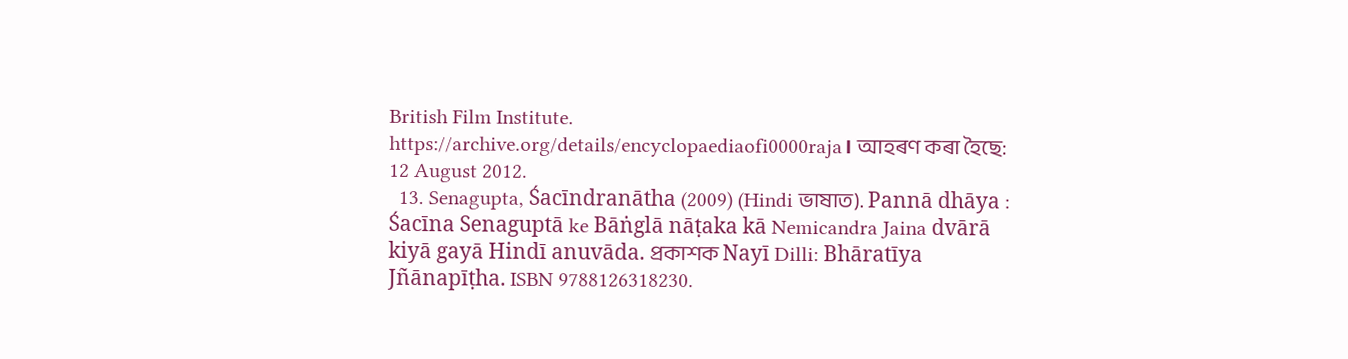British Film Institute. https://archive.org/details/encyclopaediaofi0000raja। আহৰণ কৰা হৈছে: 12 August 2012.
  13. Senagupta, Śacīndranātha (2009) (Hindi ভাষাত). Pannā dhāya : Śacīna Senaguptā ke Bāṅglā nāṭaka kā Nemicandra Jaina dvārā kiyā gayā Hindī anuvāda. প্ৰকাশক Nayī Dilli: Bhāratīya Jñānapīṭha. ISBN 9788126318230.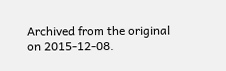Archived from the original on 2015-12-08.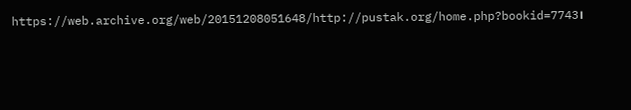https://web.archive.org/web/20151208051648/http://pustak.org/home.php?bookid=7743।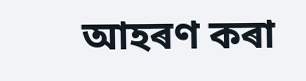আহৰণ কৰা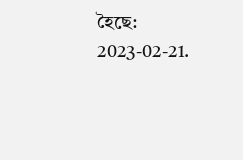হৈছে: 2023-02-21.